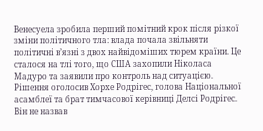Венесуела зробила перший помітний крок після різкої зміни політичного тла: влада почала звільняти політичні в’язні з двох найвідоміших тюрем країни. Це сталося на тлі того, що США захопили Ніколаса Мадуро та заявили про контроль над ситуацією.
Рішення оголосив Хорхе Родрігес, голова Національної асамблеї та брат тимчасової керівниці Делсі Родрігес. Він не назвав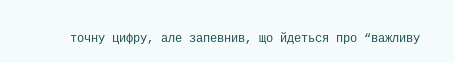точну цифру, але запевнив, що йдеться про “важливу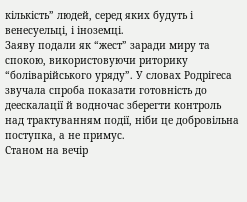кількість” людей, серед яких будуть і венесуельці, і іноземці.
Заяву подали як “жест” заради миру та спокою, використовуючи риторику “боліварійського уряду”. У словах Родрігеса звучала спроба показати готовність до деескалації й водночас зберегти контроль над трактуванням події, ніби це добровільна поступка, а не примус.
Станом на вечір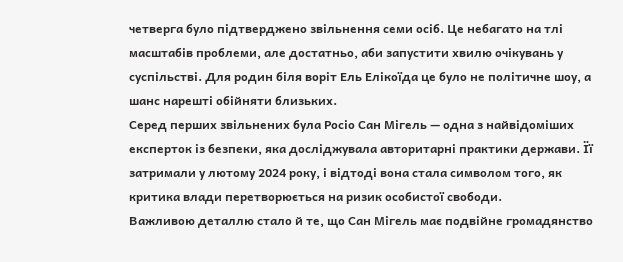четверга було підтверджено звільнення семи осіб. Це небагато на тлі масштабів проблеми, але достатньо, аби запустити хвилю очікувань у суспільстві. Для родин біля воріт Ель Елікоїда це було не політичне шоу, а шанс нарешті обійняти близьких.
Серед перших звільнених була Росіо Сан Мігель — одна з найвідоміших експерток із безпеки, яка досліджувала авторитарні практики держави. Її затримали у лютому 2024 року, і відтоді вона стала символом того, як критика влади перетворюється на ризик особистої свободи.
Важливою деталлю стало й те, що Сан Мігель має подвійне громадянство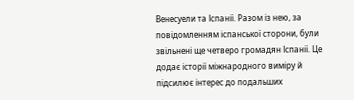Венесуели та Іспанії. Разом із нею, за повідомленням іспанської сторони, були звільнені ще четверо громадян Іспанії. Це додає історії міжнародного виміру й підсилює інтерес до подальших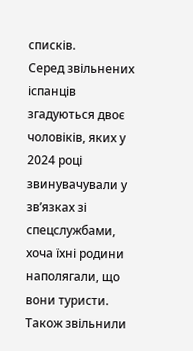списків.
Серед звільнених іспанців згадуються двоє чоловіків, яких у 2024 році звинувачували у зв’язках зі спецслужбами, хоча їхні родини наполягали, що вони туристи. Також звільнили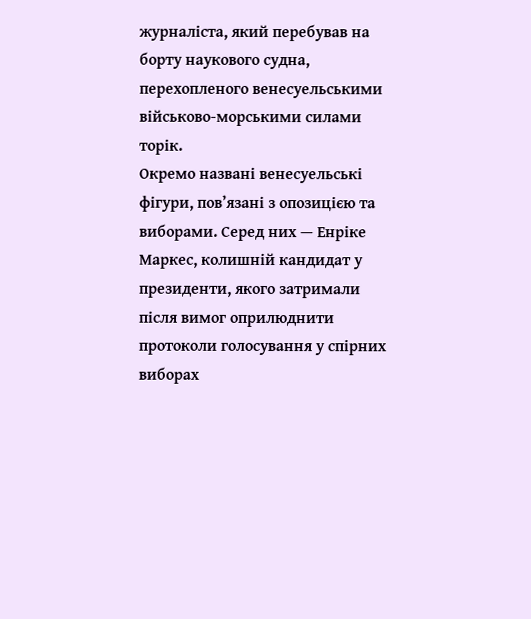журналіста, який перебував на борту наукового судна, перехопленого венесуельськими військово-морськими силами торік.
Окремо названі венесуельські фігури, пов’язані з опозицією та виборами. Серед них — Енріке Маркес, колишній кандидат у президенти, якого затримали після вимог оприлюднити протоколи голосування у спірних виборах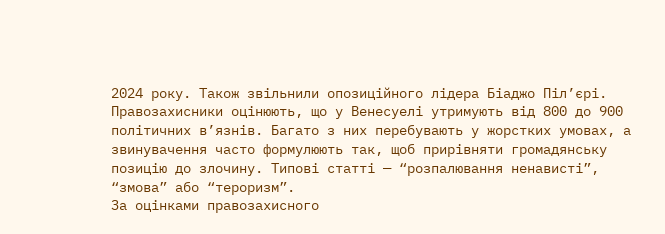2024 року. Також звільнили опозиційного лідера Біаджо Піл’єрі.
Правозахисники оцінюють, що у Венесуелі утримують від 800 до 900 політичних в’язнів. Багато з них перебувають у жорстких умовах, а звинувачення часто формулюють так, щоб прирівняти громадянську позицію до злочину. Типові статті — “розпалювання ненависті”, “змова” або “тероризм”.
За оцінками правозахисного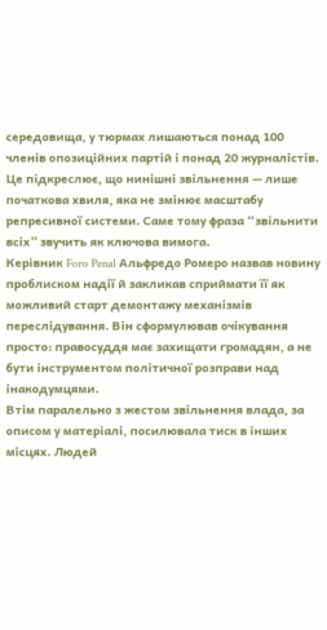середовища, у тюрмах лишаються понад 100 членів опозиційних партій і понад 20 журналістів. Це підкреслює, що нинішні звільнення — лише початкова хвиля, яка не змінює масштабу репресивної системи. Саме тому фраза “звільнити всіх” звучить як ключова вимога.
Керівник Foro Penal Альфредо Ромеро назвав новину проблиском надії й закликав сприймати її як можливий старт демонтажу механізмів переслідування. Він сформулював очікування просто: правосуддя має захищати громадян, а не бути інструментом політичної розправи над інакодумцями.
Втім паралельно з жестом звільнення влада, за описом у матеріалі, посилювала тиск в інших місцях. Людей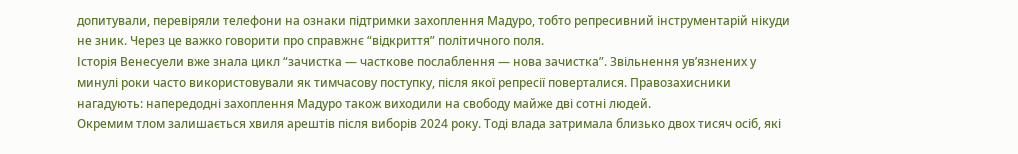допитували, перевіряли телефони на ознаки підтримки захоплення Мадуро, тобто репресивний інструментарій нікуди не зник. Через це важко говорити про справжнє “відкриття” політичного поля.
Історія Венесуели вже знала цикл “зачистка — часткове послаблення — нова зачистка”. Звільнення ув’язнених у минулі роки часто використовували як тимчасову поступку, після якої репресії поверталися. Правозахисники нагадують: напередодні захоплення Мадуро також виходили на свободу майже дві сотні людей.
Окремим тлом залишається хвиля арештів після виборів 2024 року. Тоді влада затримала близько двох тисяч осіб, які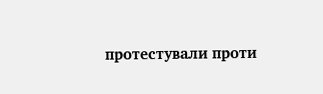протестували проти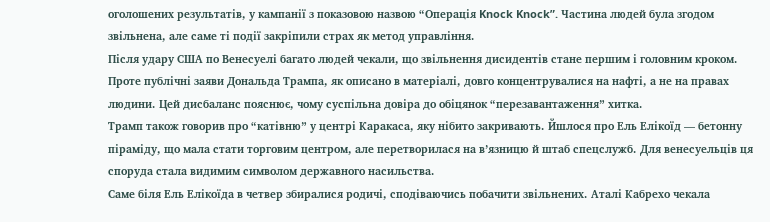оголошених результатів, у кампанії з показовою назвою “Операція Knock Knock”. Частина людей була згодом звільнена, але саме ті події закріпили страх як метод управління.
Після удару США по Венесуелі багато людей чекали, що звільнення дисидентів стане першим і головним кроком. Проте публічні заяви Дональда Трампа, як описано в матеріалі, довго концентрувалися на нафті, а не на правах людини. Цей дисбаланс пояснює, чому суспільна довіра до обіцянок “перезавантаження” хитка.
Трамп також говорив про “катівню” у центрі Каракаса, яку нібито закривають. Йшлося про Ель Елікоїд — бетонну піраміду, що мала стати торговим центром, але перетворилася на в’язницю й штаб спецслужб. Для венесуельців ця споруда стала видимим символом державного насильства.
Саме біля Ель Елікоїда в четвер збиралися родичі, сподіваючись побачити звільнених. Аталі Кабрехо чекала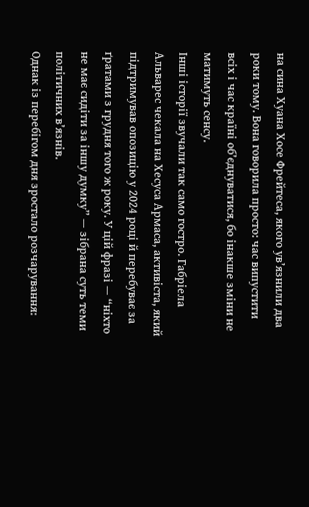на сина Хуана Хосе Фрейтеса, якого ув’язнили два роки тому. Вона говорила просто: час випустити всіх і час країні об’єднуватися, бо інакше зміни не матимуть сенсу.
Інші історії звучали так само гостро. Габріела Альварес чекала на Хесуса Армаса, активіста, який підтримував опозицію у 2024 році й перебуває за ґратами з грудня того ж року. У цій фразі — “ніхто не має сидіти за іншу думку” — зібрана суть теми політичних в’язнів.
Однак із перебігом дня зростало розчарування: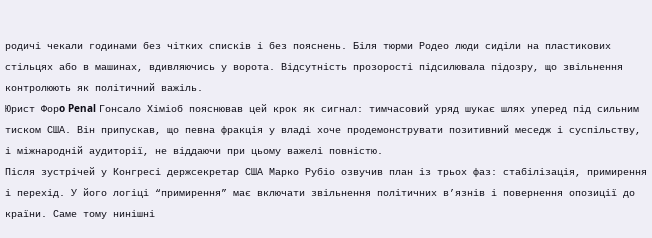родичі чекали годинами без чітких списків і без пояснень. Біля тюрми Родео люди сиділи на пластикових стільцях або в машинах, вдивляючись у ворота. Відсутність прозорості підсилювала підозру, що звільнення контролюють як політичний важіль.
Юрист Форo Penal Гонсало Хіміоб пояснював цей крок як сигнал: тимчасовий уряд шукає шлях уперед під сильним тиском США. Він припускав, що певна фракція у владі хоче продемонструвати позитивний меседж і суспільству, і міжнародній аудиторії, не віддаючи при цьому важелі повністю.
Після зустрічей у Конгресі держсекретар США Марко Рубіо озвучив план із трьох фаз: стабілізація, примирення і перехід. У його логіці “примирення” має включати звільнення політичних в’язнів і повернення опозиції до країни. Саме тому нинішні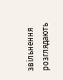звільнення розглядають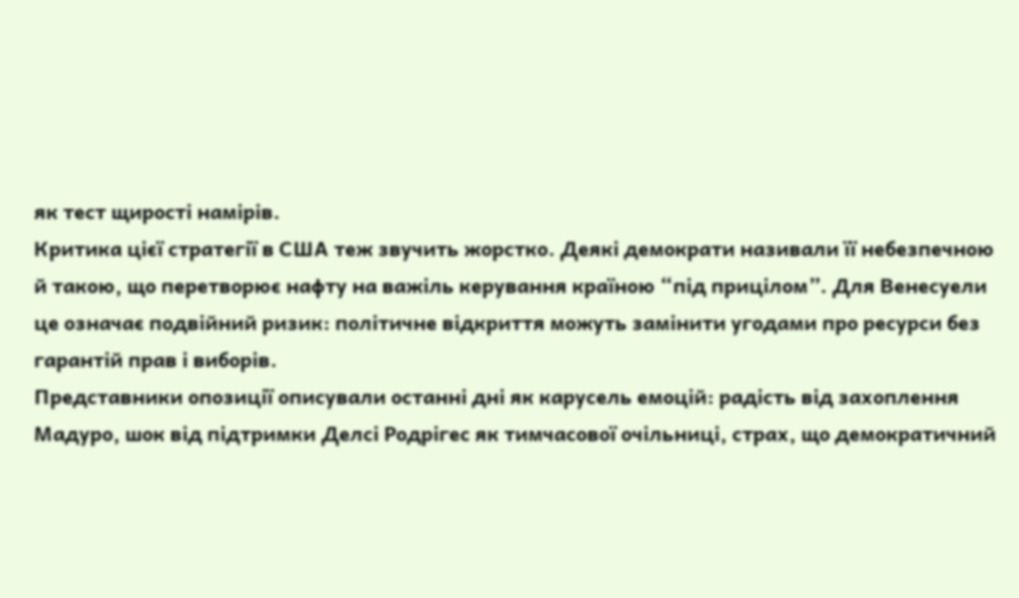як тест щирості намірів.
Критика цієї стратегії в США теж звучить жорстко. Деякі демократи називали її небезпечною й такою, що перетворює нафту на важіль керування країною “під прицілом”. Для Венесуели це означає подвійний ризик: політичне відкриття можуть замінити угодами про ресурси без гарантій прав і виборів.
Представники опозиції описували останні дні як карусель емоцій: радість від захоплення Мадуро, шок від підтримки Делсі Родрігес як тимчасової очільниці, страх, що демократичний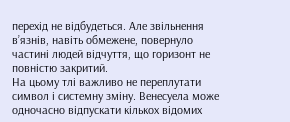перехід не відбудеться. Але звільнення в’язнів, навіть обмежене, повернуло частині людей відчуття, що горизонт не повністю закритий.
На цьому тлі важливо не переплутати символ і системну зміну. Венесуела може одночасно відпускати кількох відомих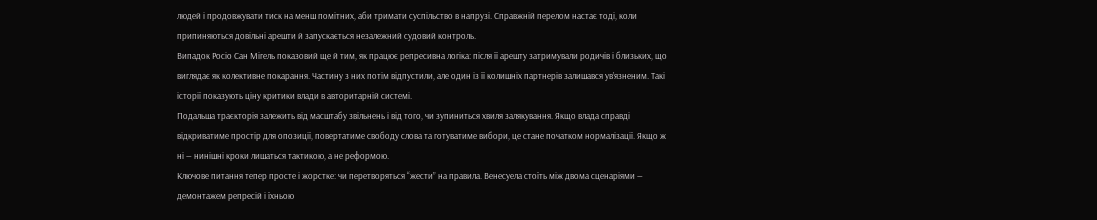людей і продовжувати тиск на менш помітних, аби тримати суспільство в напрузі. Справжній перелом настає тоді, коли припиняються довільні арешти й запускається незалежний судовий контроль.
Випадок Росіо Сан Мігель показовий ще й тим, як працює репресивна логіка: після її арешту затримували родичів і близьких, що виглядає як колективне покарання. Частину з них потім відпустили, але один із її колишніх партнерів залишався ув’язненим. Такі історії показують ціну критики влади в авторитарній системі.
Подальша траєкторія залежить від масштабу звільнень і від того, чи зупиниться хвиля залякування. Якщо влада справді відкриватиме простір для опозиції, повертатиме свободу слова та готуватиме вибори, це стане початком нормалізації. Якщо ж ні — нинішні кроки лишаться тактикою, а не реформою.
Ключове питання тепер просте і жорстке: чи перетворяться “жести” на правила. Венесуела стоїть між двома сценаріями — демонтажем репресій і їхньою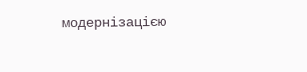модернізацією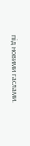під новими гаслами.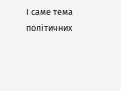І саме тема політичних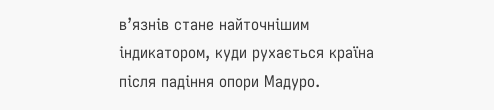в’язнів стане найточнішим індикатором, куди рухається країна після падіння опори Мадуро.